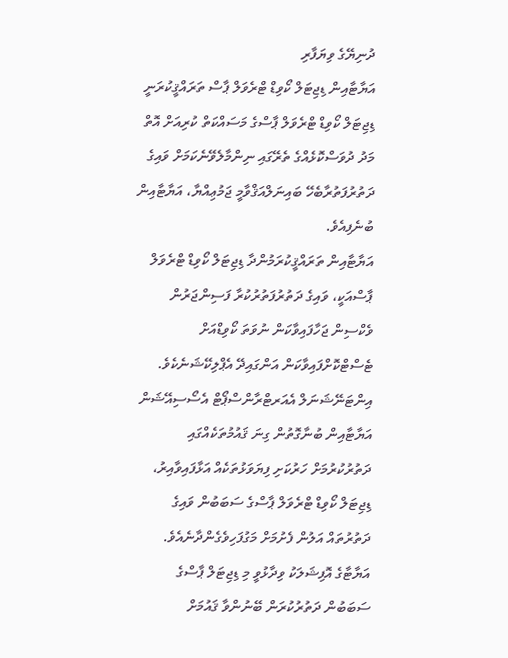ދުނިޔޭގެ ވިޔަފާރި
އަޔާޓާއިން ޑިޖިޓަލް ކޯވިޑް ޓްރެވަލް ޕާސް ތަރައްޤީކުރަނީ
ޑިޖިޓަލް ކޯވިޑް ޓްރެވަލް ޕާސްގެ މަސައްކަތް ކުރިއަށް އޮތް މަދު ދުވަސްކޮޅެއްގެ ތެރޭގައި ނިންމާލެވޭނެކަމަށް ވައިގެ ދަތުރުފަތުރާބެހޭ ބައިނަލްއަޤްވާމީ ޖަމުޢިއްޔާ، އަޔާޓާއިން ބުނެފިއެވެ.
އަޔާޓާއިން ތަރައްޤީކުރަމުންދާ ޑިޖިޓަލް ކޯވިޑް ޓްރެވަލް ޕާސްއަކީ، ވައިގެ ދަތުރުފަތުރުކުރާ ފަސިންޖަރުން ވެކްސިން ޖަހާފައިވާކަން ނުވަތަ ކޯވިޑްއަށް ޓެސްޓްކޮށްފައިވާކަން އަންގައިދޭ އެޕްލިކޭޝަނެކެވެ. އިންޓަނޭޝަނަލް އެއަރޓްރާންސްޕޯޓް އެސޯސިއޭޝަން އަޔާޓާއިން ބުނާގޮތުން ގިނަ ޤައުމުތަކެއްގައި ދަތުރުކުރުމަށް ހަރުކަށި ފިޔަވަޅުތަކެއް އަޅާފައިވާއިރު، ޑިޖިޓަލް ކޯވިޑް ޓްރެވަލް ޕާސްގެ ސަބަބުން ވައިގެ ދަތުރުތައް އަލުން ފެށުމަށް މަގުފަހިވެގެންދާނެއެވެ.
އަޔާޓާގެ އޮފިޝަލަކު ވިދާޅުވީ މި ޑިޖިޓަލް ޕާސްގެ ސަބަބުން ދަތުރުކުރަން ބޭނުންވާ ޤައުމަށް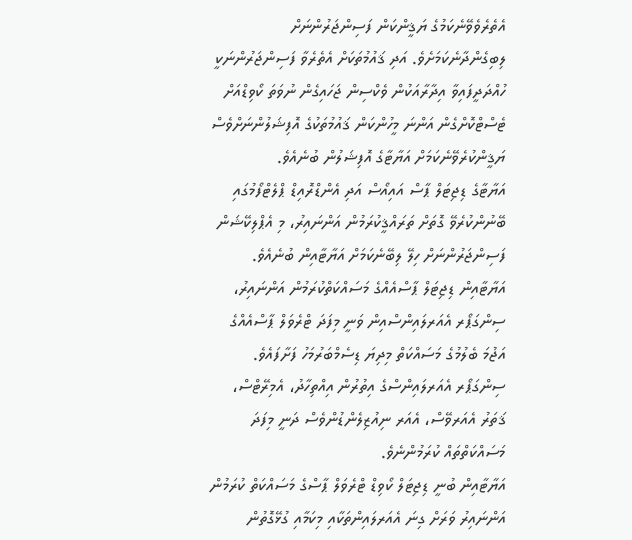އެތެރެވެވޭނެކަމުގެ ޔަޤީންކަން ފަސިންޖަރުންނަށް ލިބިގެންދާނެކަމަށެވެ. އަދި ޤައުމުތަކަށް އެތެރެވާ ފަސިންޖަރުންނަކީ ހުއްދަދީފައިވާ އިދާރާއަކުން ވެކްސިން ޖަހައިގެން ނުވަތަ ކޯވިޑްއަށް ޓެސްޓްކޮށްގެން އަންނަ މީހުންކަން ޤައުމުތަކުގެ އޮފިޝަލުންނަށްވެސް ޔަޤީންކުރެވޭނެކަމަށް އަޔާޓާގެ އޮފިޝަލުން ބުނެއެވެ.
އަޔާޓާގެ ޑިޖިޓަލް ޕާސް އައިއޯސް އަދި އެންޑްރޮއިޑް ޕްލެޓްފޯމުގައި ބޭނުންކުރެވޭ ގޮތަށް ތަރައްޤީކުރަމުން އަންނައިރު، މި އެޕްލިކޭޝަން ފަސިންޖަރުންނަށް ހިލޭ ލިބޭނެކަމަށް އަޔާޓާއިން ބުނެއެވެ.
އަޔާޓާއިން ޑިޖިޓަލް ޕާސްއެއްގެ މަސައްކަތްކުރަމުން އަންނައިރު، ސިންގަޕޯރ އެއަރލައިންސްއިން ވަނީ މިފަދަ ޓްރެވަލް ޕާސްއެއްގެ އަޖުމަ ބެލުމުގެ މަސައްކަތް މިދިޔަ ޑިސެމްބަރުމަހު ފަށާފައެވެ. ސިންގަޕޯރ އެއަރލައިންސްގެ އިތުރުން އިއްތިހާދު، އެމިރޭޓްސް، ޤަތަރު އެއަރވޭސް، އެއަރ ނިއުޒިލެންޑުންވެސް ދަނީ މިފަދަ މަސައްކަތްތައް ކުރަމުންނެވެ.
އަޔާޓާއިން ބުނީ ޑިޖިޓަލް ކޯވިޑް ޓްރެވަލް ޕާސްގެ މަސައްކަތް ކުރަމުން އަންނައިރު ވަރަށް ގިނަ އެއަރލައިންތަކާއި މިކަމާއި ގުޅޭގޮތުން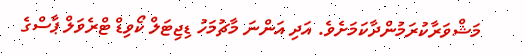މަޝްވަރާކުރަމުންދާކަމަށެވެ. އަދި އަންނަ މާޗުމަހު ޑިޖިޓަލް ކޯވިޑް ޓްރެވަލް ޕާސްގެ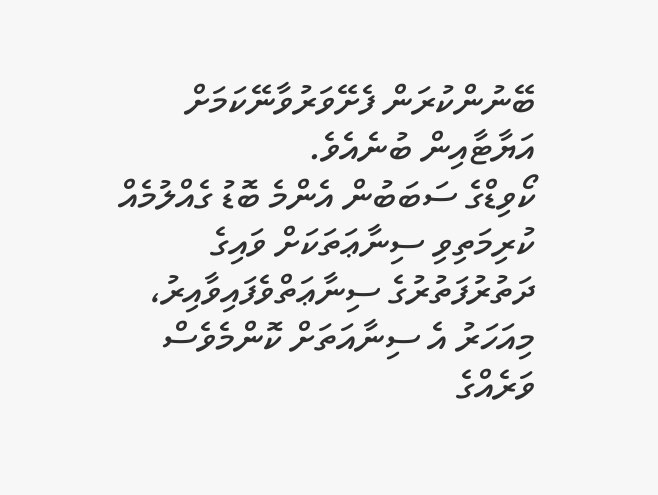ބޭނުންކުރަން ފެށޭވަރުވާނޭކަމަށް އަޔާޓާއިން ބުނެއެވެ.
ކޯވިޑްގެ ސަބަބުން އެންމެ ބޮޑު ގެއްލުމެއް ކުރިމަތިވި ސިނާޢަތަކަށް ވައިގެ ދަތުރުފަތުރުގެ ސިނާޢަތްވެފައިވާއިރު، މިއަހަރު އެ ސިނާއަތަށް ކޮންމެވެސް ވަރެއްގެ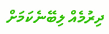ދިރުމެއް ލިބޭނެކަމަށް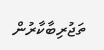ތަޖުރިބާކާރުން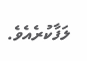ލަފާކުރެއެވެ.